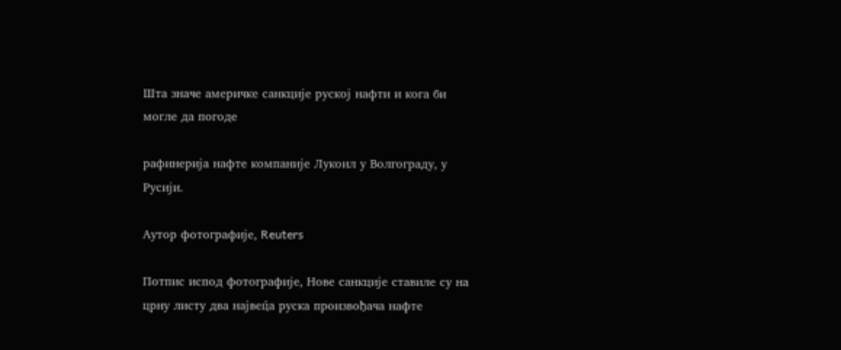Шта значе америчке санкције руској нафти и кога би могле да погоде

рафинерија нафте компаније Лукоил у Волгограду, у Русији.

Аутор фотографије, Reuters

Потпис испод фотографије, Нове санкције ставиле су на црну листу два највец́а руска произвођача нафте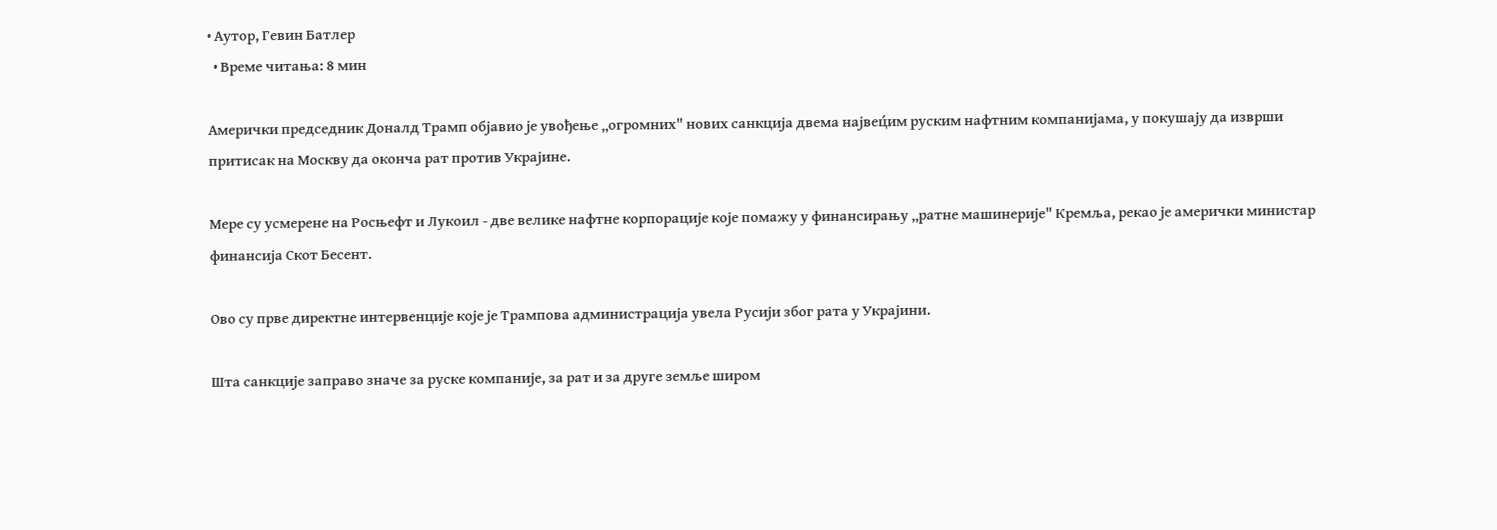• Аутор, Гевин Батлер
  • Време читања: 8 мин

Амерички председник Доналд Трамп објавио је увођење „огромних" нових санкција двема највец́им руским нафтним компанијама, у покушају да изврши притисак на Москву да оконча рат против Украјине.

Мере су усмерене на Росњефт и Лукоил - две велике нафтне корпорације које помажу у финансирању „ратне машинерије" Кремља, рекао је амерички министар финансија Скот Бесент.

Ово су прве директне интервенције које је Трампова администрација увела Русији због рата у Украјини.

Шта санкције заправо значе за руске компаније, за рат и за друге земље широм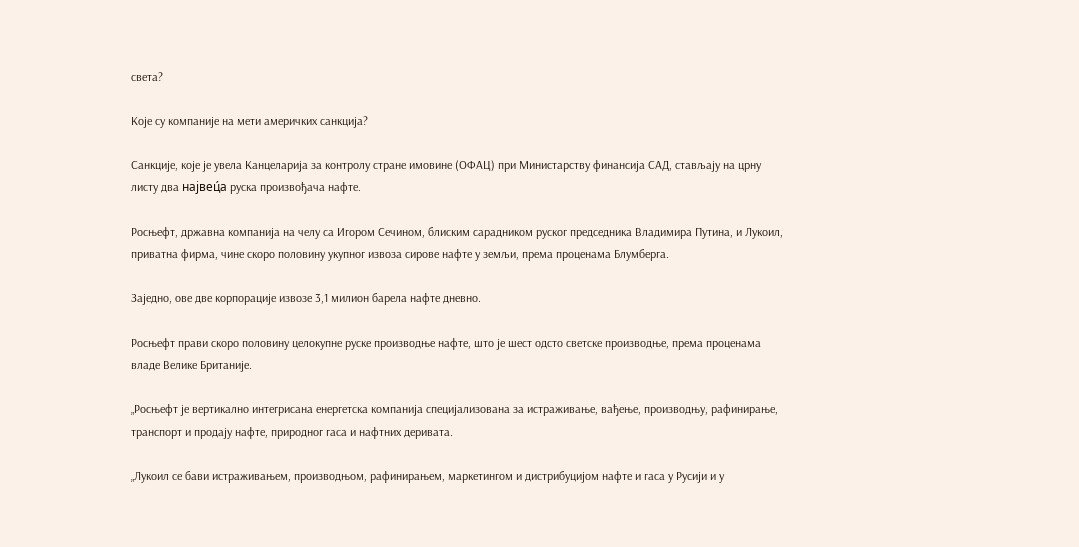света?

Које су компаније на мети америчких санкција?

Санкције, које је увела Канцеларија за контролу стране имовине (ОФАЦ) при Министарству финансија САД, стављају на црну листу два највец́а руска произвођача нафте.

Росњефт, државна компанија на челу са Игором Сечином, блиским сарадником руског председника Владимира Путина, и Лукоил, приватна фирма, чине скоро половину укупног извоза сирове нафте у земљи, према проценама Блумберга.

Заједно, ове две корпорације извозе 3,1 милион барела нафте дневно.

Росњефт прави скоро половину целокупне руске производње нафте, што је шест одсто светске производње, према проценама владе Велике Британије.

„Росњефт је вертикално интегрисана енергетска компанија специјализована за истраживање, вађење, производњу, рафинирање, транспорт и продају нафте, природног гаса и нафтних деривата.

„Лукоил се бави истраживањем, производњом, рафинирањем, маркетингом и дистрибуцијом нафте и гаса у Русији и у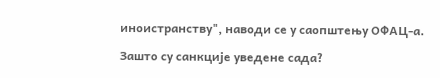иноистранству", наводи се у саопштењу ОФАЦ-а.

Зашто су санкције уведене сада?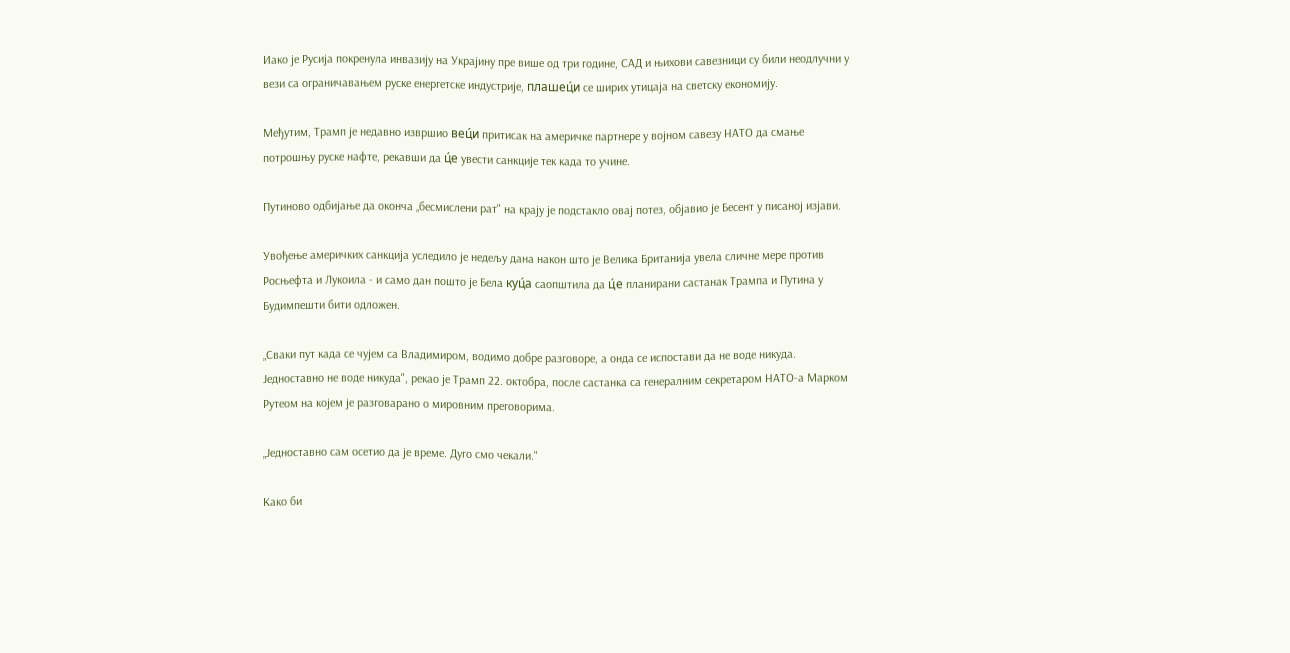Иако је Русија покренула инвазију на Украјину пре више од три године, САД и њихови савезници су били неодлучни у вези са ограничавањем руске енергетске индустрије, плашец́и се ширих утицаја на светску економију.

Међутим, Трамп је недавно извршио вец́и притисак на америчке партнере у војном савезу НАТО да смање потрошњу руске нафте, рекавши да ц́е увести санкције тек када то учине.

Путиново одбијање да оконча „бесмислени рат" на крају је подстакло овај потез, објавио је Бесент у писаној изјави.

Увођење америчких санкција уследило је недељу дана након што је Велика Британија увела сличне мере против Росњефта и Лукоила - и само дан пошто је Бела куц́а саопштила да ц́е планирани састанак Трампа и Путина у Будимпешти бити одложен.

„Сваки пут када се чујем са Владимиром, водимо добре разговоре, а онда се испостави да не воде никуда. Једноставно не воде никуда", рекао је Трамп 22. октобра, после састанка са генералним секретаром НАТО-а Марком Рутеом на којем је разговарано о мировним преговорима.

„Једноставно сам осетио да је време. Дуго смо чекали."

Како би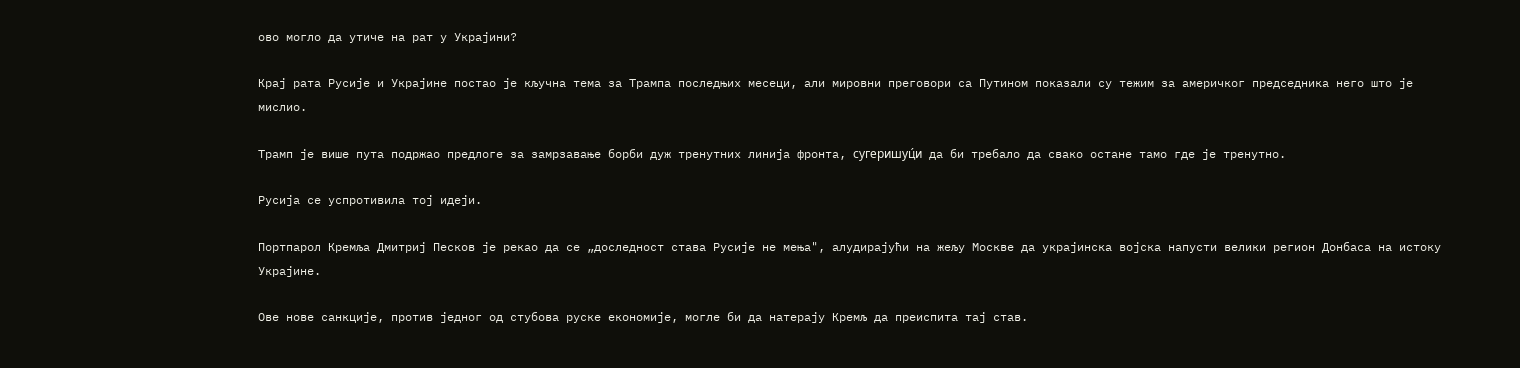ово могло да утиче на рат у Украјини?

Крај рата Русије и Украјине постао је кључна тема за Трампа последњих месеци, али мировни преговори са Путином показали су тежим за америчког председника него што је мислио.

Трамп је више пута подржао предлоге за замрзавање борби дуж тренутних линија фронта, сугеришуц́и да би требало да свако остане тамо где је тренутно.

Русија се успротивила тој идеји.

Портпарол Кремља Дмитриј Песков је рекао да се „доследност става Русије не мења", алудирајући на жељу Москве да украјинска војска напусти велики регион Донбаса на истоку Украјине.

Ове нове санкције, против једног од стубова руске економије, могле би да натерају Кремљ да преиспита тај став.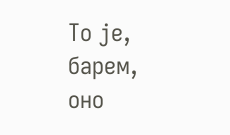То је, барем, оно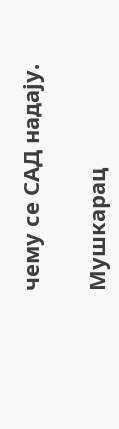чему се САД надају.

Мушкарац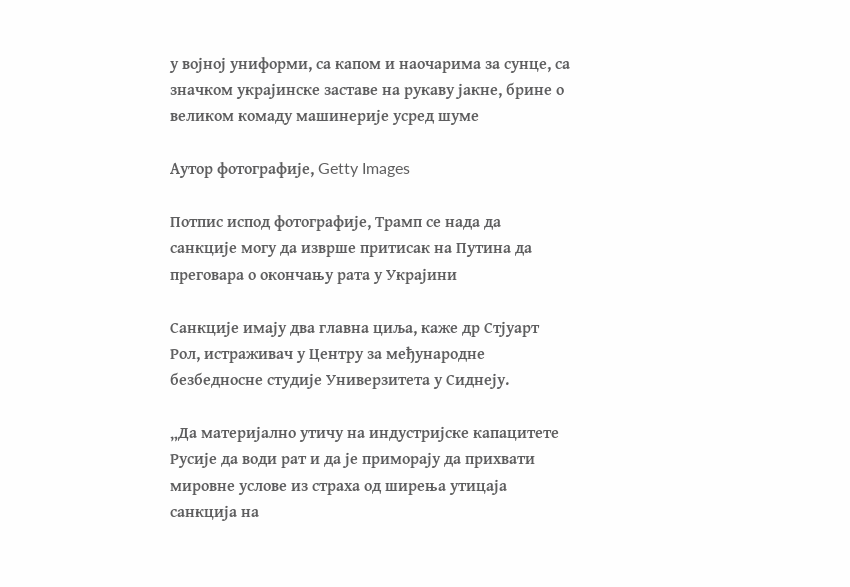у војној униформи, са капом и наочарима за сунце, са значком украјинске заставе на рукаву јакне, брине о великом комаду машинерије усред шуме

Аутор фотографије, Getty Images

Потпис испод фотографије, Трамп се нада да санкције могу да изврше притисак на Путина да преговара о окончању рата у Украјини

Санкције имају два главна циља, каже др Стјуарт Рол, истраживач у Центру за међународне безбедносне студије Универзитета у Сиднеју.

„Да материјално утичу на индустријске капацитете Русије да води рат и да је приморају да прихвати мировне услове из страха од ширења утицаја санкција на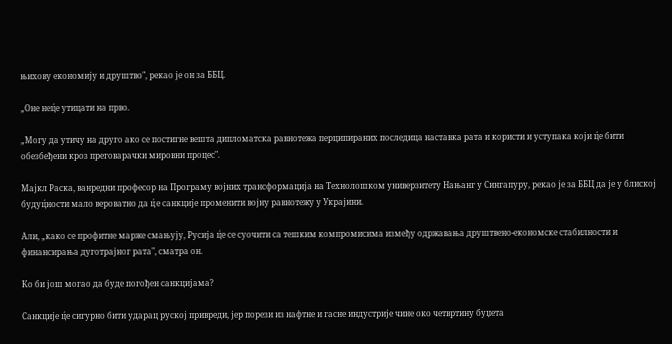њихову економију и друштво", рекао је он за ББЦ.

„Оне нец́е утицати на прво.

„Могу да утичу на друго ако се постигне вешта дипломатска равнотежа перципираних последица наставка рата и користи и уступака који ц́е бити обезбеђени кроз преговарачки мировни процес".

Мајкл Раска, ванредни професор на Програму војних трансформација на Технолошком универзитету Нањанг у Сингапуру, рекао је за ББЦ да је у блиској будуц́ности мало вероватно да ц́е санкције променити војну равнотежу у Украјини.

Али, „како се профитне марже смањују, Русија ц́е се суочити са тешким компромисима између одржавања друштвено-економске стабилности и финансирања дуготрајног рата", сматра он.

Ко би још могао да буде погођен санкцијама?

Санкције ц́е сигурно бити ударац руској привреди, јер порези из нафтне и гасне индустрије чине око четвртину буџета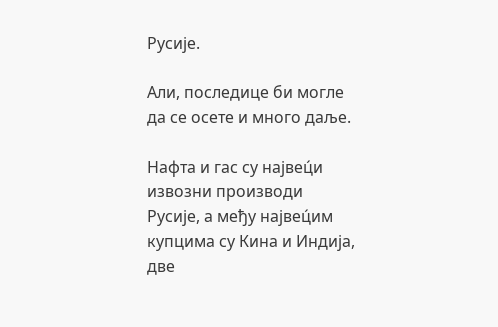Русије.

Али, последице би могле да се осете и много даље.

Нафта и гас су највец́и извозни производи Русије, а међу највец́им купцима су Кина и Индија, две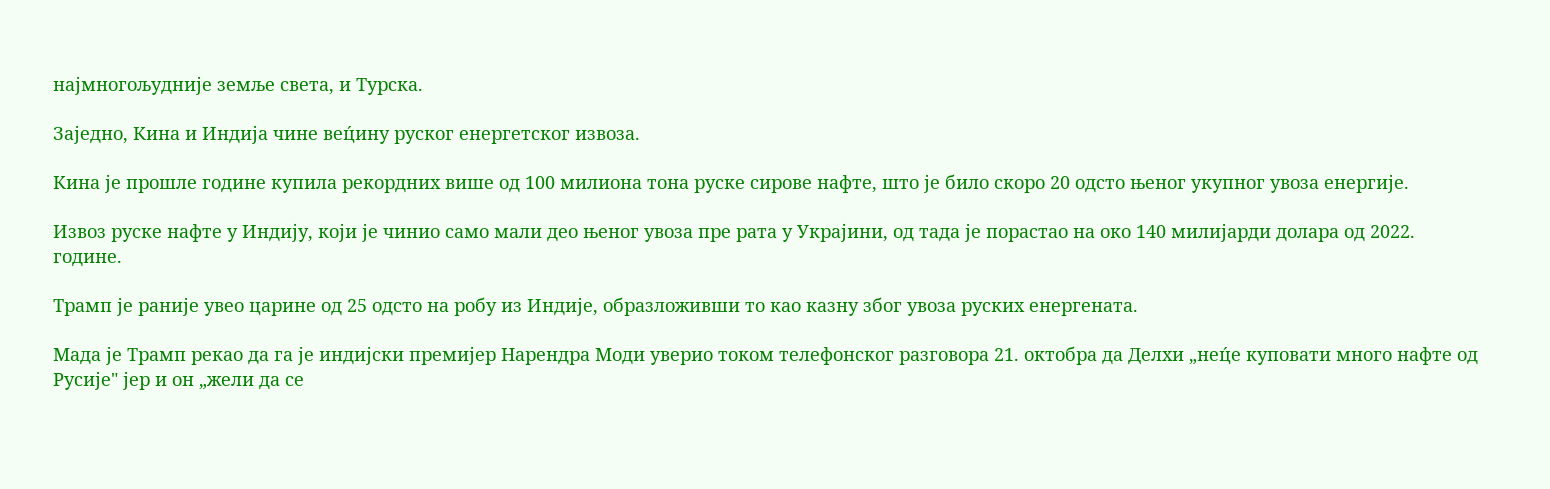најмногољудније земље света, и Турска.

Заједно, Кина и Индија чине вец́ину руског енергетског извоза.

Кина је прошле године купила рекордних више од 100 милиона тона руске сирове нафте, што је било скоро 20 одсто њеног укупног увоза енергије.

Извоз руске нафте у Индију, који је чинио само мали део њеног увоза пре рата у Украјини, од тада је порастао на око 140 милијарди долара од 2022. године.

Трамп је раније увео царине од 25 одсто на робу из Индије, образложивши то као казну због увоза руских енергената.

Мада је Трамп рекао да га је индијски премијер Нарендра Моди уверио током телефонског разговора 21. октобра да Делхи „нец́е куповати много нафте од Русије" јер и он „жели да се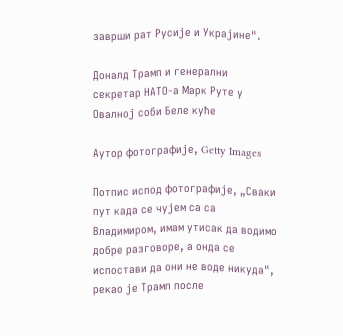заврши рат Русије и Украјине".

Доналд Трамп и генерални секретар НАТО-а Марк Руте у Овалној соби Беле куће

Аутор фотографије, Getty Images

Потпис испод фотографије, „Сваки пут када се чујем са са Владимиром, имам утисак да водимо добре разговоре, а онда се испостави да они не воде никуда", рекао је Трамп после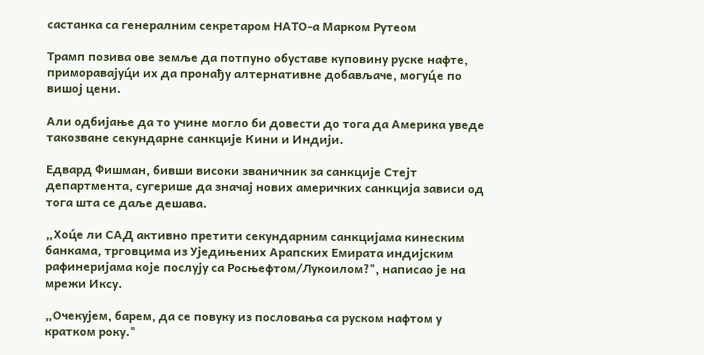састанка са генералним секретаром НАТО-а Марком Рутеом

Трамп позива ове земље да потпуно обуставе куповину руске нафте, приморавајуц́и их да пронађу алтернативне добављаче, могуц́е по вишој цени.

Али одбијање да то учине могло би довести до тога да Америка уведе такозване секундарне санкције Кини и Индији.

Едвард Фишман, бивши високи званичник за санкције Стејт департмента, сугерише да значај нових америчких санкција зависи од тога шта се даље дешава.

„Хоц́е ли САД активно претити секундарним санкцијама кинеским банкама, трговцима из Уједињених Арапских Емирата индијским рафинеријама које послују са Росњефтом/Лукоилом?", написао је на мрежи Иксу.

„Очекујем, барем, да се повуку из пословања са руском нафтом у кратком року."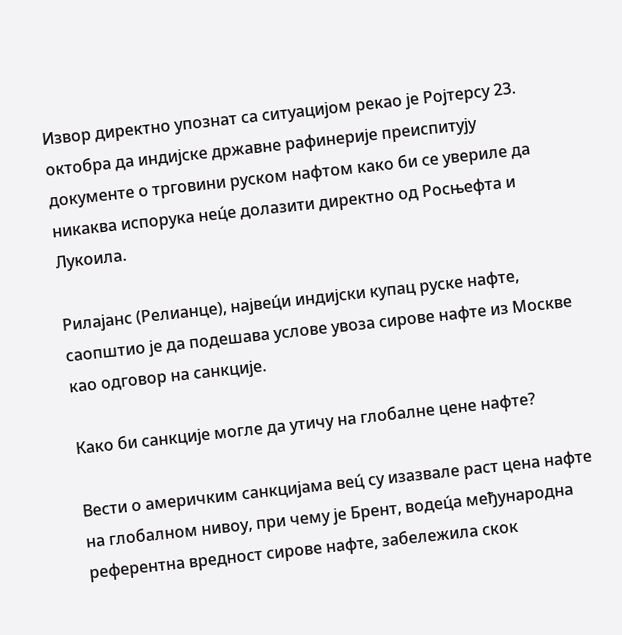Извор директно упознат са ситуацијом рекао је Ројтерсу 23. октобра да индијске државне рафинерије преиспитују документе о трговини руском нафтом како би се увериле да никаква испорука нец́е долазити директно од Росњефта и Лукоила.

Рилајанс (Релианце), највец́и индијски купац руске нафте, саопштио је да подешава услове увоза сирове нафте из Москве као одговор на санкције.

Како би санкције могле да утичу на глобалне цене нафте?

Вести о америчким санкцијама вец́ су изазвале раст цена нафте на глобалном нивоу, при чему је Брент, водец́а међународна референтна вредност сирове нафте, забележила скок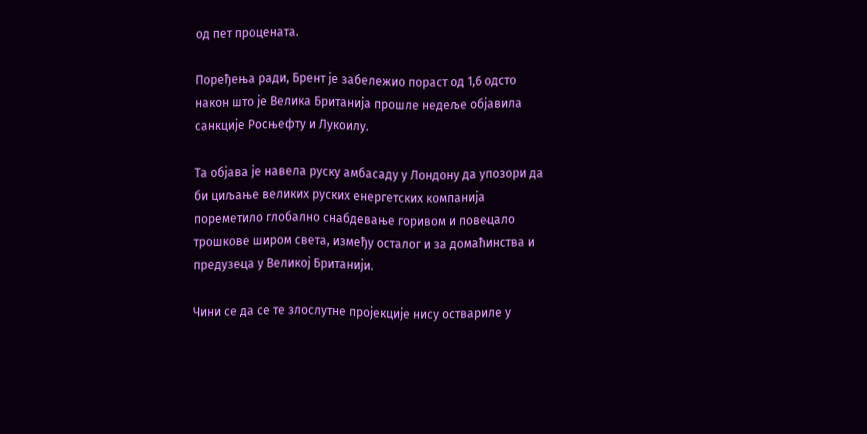од пет процената.

Поређења ради, Брент је забележио пораст од 1,6 одсто након што је Велика Британија прошле недеље објавила санкције Росњефту и Лукоилу.

Та објава је навела руску амбасаду у Лондону да упозори да би циљање великих руских енергетских компанија пореметило глобално снабдевање горивом и повец́ало трошкове широм света, између осталог и за домаћинства и предузец́а у Великој Британији.

Чини се да се те злослутне пројекције нису оствариле у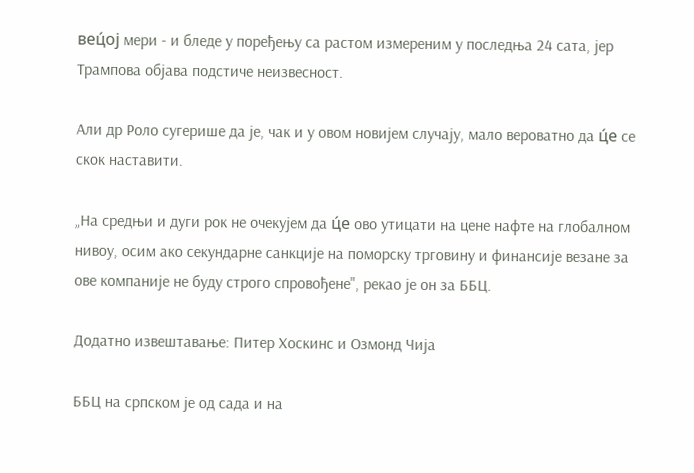вец́ој мери - и бледе у поређењу са растом измереним у последња 24 сата, јер Трампова објава подстиче неизвесност.

Али др Роло сугерише да је, чак и у овом новијем случају, мало вероватно да ц́е се скок наставити.

„На средњи и дуги рок не очекујем да ц́е ово утицати на цене нафте на глобалном нивоу, осим ако секундарне санкције на поморску трговину и финансије везане за ове компаније не буду строго спровођене", рекао је он за ББЦ.

Додатно извештавање: Питер Хоскинс и Озмонд Чија

ББЦ на српском је од сада и на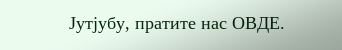Јутјубу, пратите нас ОВДЕ.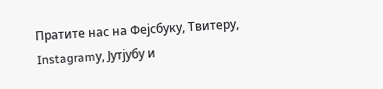Пратите нас на Фејсбуку, Твитеру, Instagramу, Јутјубу и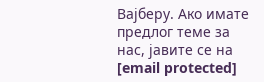Вајберу. Ако имате предлог теме за нас, јавите се на [email protected]